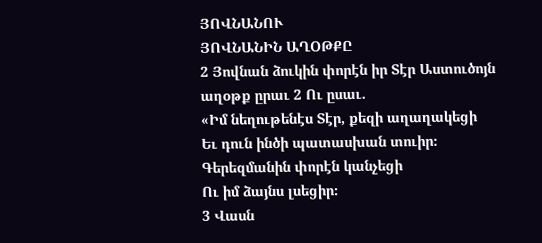ՅՈՎՆԱՆՈՒ
ՅՈՎՆԱՆԻՆ ԱՂՕԹՔԸ
2 Յովնան ձուկին փորէն իր Տէր Աստուծոյն աղօթք ըրաւ 2 Ու ըսաւ.
«Իմ նեղութենէս Տէր, քեզի աղաղակեցի
Եւ դուն ինծի պատասխան տուիր։
Գերեզմանին փորէն կանչեցի
Ու իմ ձայնս լսեցիր։
3 Վասն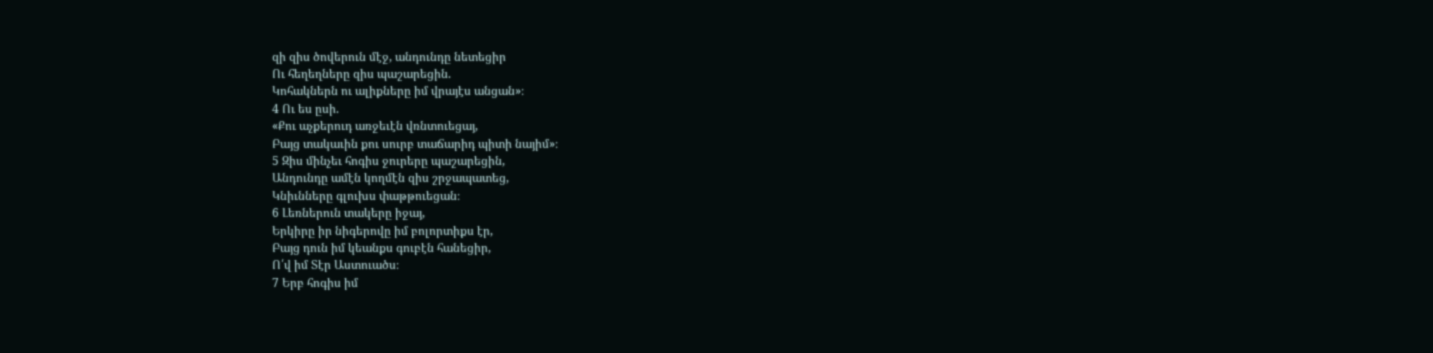զի զիս ծովերուն մէջ, անդունդը նետեցիր
Ու հեղեղները զիս պաշարեցին.
Կոհակներն ու ալիքները իմ վրայէս անցան»։
4 Ու ես ըսի.
«Քու աչքերուդ առջեւէն վռնտուեցայ,
Բայց տակաւին քու սուրբ տաճարիդ պիտի նայիմ»։
5 Զիս մինչեւ հոգիս ջուրերը պաշարեցին,
Անդունդը ամէն կողմէն զիս շրջապատեց,
Կնիւնները գլուխս փաթթուեցան։
6 Լեռներուն տակերը իջայ,
Երկիրը իր նիգերովը իմ բոլորտիքս էր,
Բայց դուն իմ կեանքս գուբէն հանեցիր,
Ո՛վ իմ Տէր Աստուածս։
7 Երբ հոգիս իմ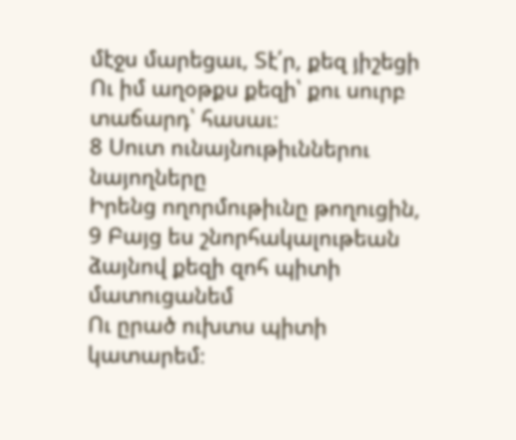մէջս մարեցաւ, Տէ՛ր, քեզ յիշեցի
Ու իմ աղօթքս քեզի՝ քու սուրբ տաճարդ՝ հասաւ։
8 Սուտ ունայնութիւններու նայողները
Իրենց ողորմութիւնը թողուցին,
9 Բայց ես շնորհակալութեան ձայնով քեզի զոհ պիտի մատուցանեմ
Ու ըրած ուխտս պիտի կատարեմ։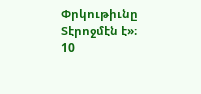Փրկութիւնը Տէրոջմէն է»։
10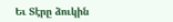Եւ Տէրը ձուկին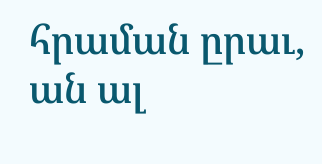հրաման ըրաւ, ան ալ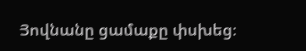Յովնանը ցամաքը փսխեց։